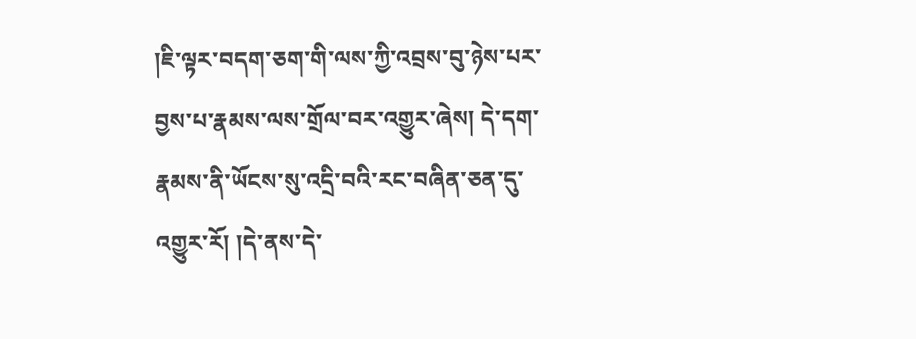།ཇི་ལྟར་བདག་ཅག་གི་ལས་ཀྱི་འབྲས་བུ་ཉེས་པར་བྱས་པ་རྣམས་ལས་གྲོལ་བར་འགྱུར་ཞེས། དེ་དག་རྣམས་ནི་ཡོངས་སུ་འདྲི་བའི་རང་བཞིན་ཅན་དུ་འགྱུར་རོ། །དེ་ནས་དེ་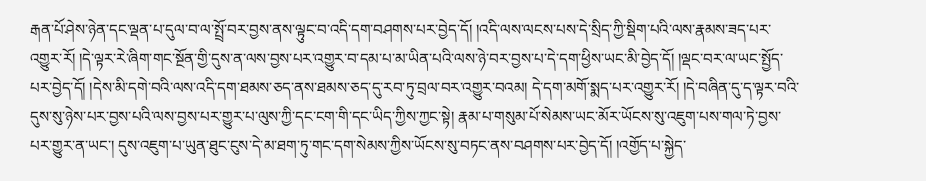རྒན་པོ་ཤེས་ཉེན་དང་ལྡན་པ་དུལ་བ་ལ་སྤྲོ་བར་བྱས་ནས་ལྟུང་བ་འདི་དག་བཤགས་པར་བྱེད་དོ། །འདི་ལས་ལངས་པས་དེ་སྲིད་ཀྱི་སྡིག་པའི་ལས་རྣམས་ཟད་པར་འགྱུར་རོ། །དེ་ལྟར་རེ་ཞིག་གང་སྔོན་གྱི་དུས་ན་ལས་བྱས་པར་འགྱུར་བ་དམ་པ་མ་ཡིན་པའི་ལས་ཉེ་བར་བྱས་པ་དེ་དག་ཕྱིས་ཡང་མི་བྱེད་དོ། །ལྡང་བར་ལ་ཡང་སྤྱོད་པར་བྱེད་དོ། །དེས་མི་དགེ་བའི་ལས་འདི་དག་ཐམས་ཅད་ནས་ཐམས་ཅད་དུ་རབ་ཏུ་བྲལ་བར་འགྱུར་བའམ། དེ་དག་མགོ་སྨད་པར་འགྱུར་རོ། །དེ་བཞིན་དུ་ད་ལྟར་བའི་དུས་སུ་ཉེས་པར་བྱས་པའི་ལས་བྱས་པར་གྱུར་པ་ལུས་ཀྱི་དང་ངག་གི་དང་ཡིད་ཀྱིས་ཀྱང་སྟེ། རྣམ་པ་གསུམ་པོ་སེམས་ཡང་མོར་ཡོངས་སུ་འཇུག་པས་གལ་ཏེ་བྱས་པར་གྱུར་ན་ཡང་། དུས་འཇུག་པ་ཡུན་ཐུང་ངུས་དེ་མ་ཐག་ཏུ་གང་དག་སེམས་ཀྱིས་ཡོངས་སུ་བཏང་ནས་བཤགས་པར་བྱེད་དོ། །འགྱོད་པ་སྐྱེད་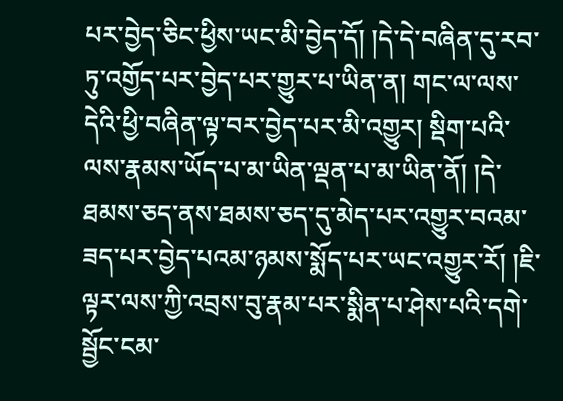པར་བྱེད་ཅིང་ཕྱིས་ཡང་མི་བྱེད་དོ། །དེ་དེ་བཞིན་དུ་རབ་ཏུ་འགྱོད་པར་བྱེད་པར་གྱུར་པ་ཡིན་ན། གང་ལ་ལས་དེའི་ཕྱི་བཞིན་ལྟ་བར་བྱེད་པར་མི་འགྱུར། སྡིག་པའི་ལས་རྣམས་ཡོད་པ་མ་ཡིན་ལྡན་པ་མ་ཡིན་ནོ། །དེ་ཐམས་ཅད་ནས་ཐམས་ཅད་དུ་མེད་པར་འགྱུར་བའམ་ཟད་པར་བྱེད་པའམ་ཉམས་སྨོད་པར་ཡང་འགྱུར་རོ། །ཇི་ལྟར་ལས་ཀྱི་འབྲས་བུ་རྣམ་པར་སྨིན་པ་ཤེས་པའི་དགེ་སྦྱོང་ངམ་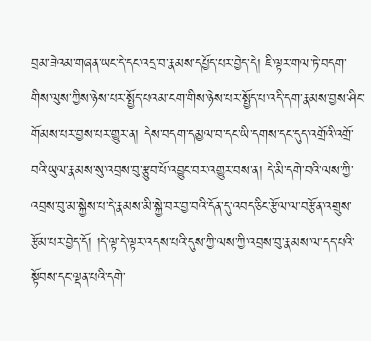བྲམ་ཟེའམ་གཞན་ཡང་དེ་དང་འདྲ་བ་རྣམས་དཔྱོད་པར་བྱེད་དེ། ཇི་ལྟར་གལ་ཏེ་བདག་གིས་ལུས་ཀྱིས་ཉེས་པར་སྤྱོད་པའམ་ངག་གིས་ཉེས་པར་སྤྱོད་པ་འདི་དག་རྣམས་བྱས་ཤིང་གོམས་པར་བྱས་པར་གྱུར་ན། དེས་བདག་དམྱལ་བ་དང་ཡི་དགས་དང་དུད་འགྲོའི་འགྲོ་བའི་ཡུལ་རྣམས་སུ་འབྲས་བུ་རྩུབ་པོ་འབྱུང་བར་འགྱུར་བས་ན། དེ་མི་དགེ་བའི་ལས་ཀྱི་འབྲས་བུ་མ་སྐྱེས་པ་དེ་རྣམས་མི་སྐྱེ་བར་བྱ་བའི་དོན་དུ་འབད་ཅིང་རྩོལ་ལ་བརྩོན་འགྲུས་རྩོམ་པར་བྱེད་དོ། །དེ་ལྟ་དེ་ལྟར་འདས་པའི་དུས་ཀྱི་ལས་ཀྱི་འབྲས་བུ་རྣམས་ལ་དད་པའི་སྟོབས་དང་ལྡན་པའི་དགེ་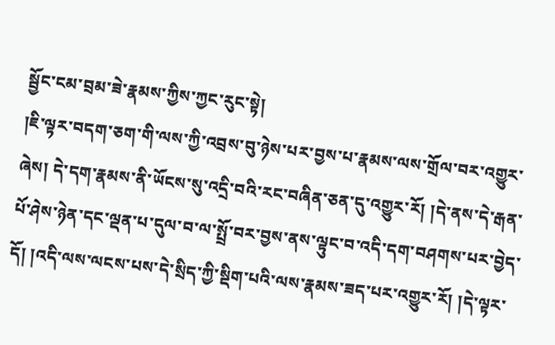སྦྱོང་ངམ་བྲམ་ཟེ་རྣམས་ཀྱིས་ཀྱང་རུང་སྟེ།
།ཇི་ལྟར་བདག་ཅག་གི་ལས་ཀྱི་འབྲས་བུ་ཉེས་པར་བྱས་པ་རྣམས་ལས་གྲོལ་བར་འགྱུར་ཞེས། དེ་དག་རྣམས་ནི་ཡོངས་སུ་འདྲི་བའི་རང་བཞིན་ཅན་དུ་འགྱུར་རོ། །དེ་ནས་དེ་རྒན་པོ་ཤེས་ཉེན་དང་ལྡན་པ་དུལ་བ་ལ་སྤྲོ་བར་བྱས་ནས་ལྟུང་བ་འདི་དག་བཤགས་པར་བྱེད་དོ། །འདི་ལས་ལངས་པས་དེ་སྲིད་ཀྱི་སྡིག་པའི་ལས་རྣམས་ཟད་པར་འགྱུར་རོ། །དེ་ལྟར་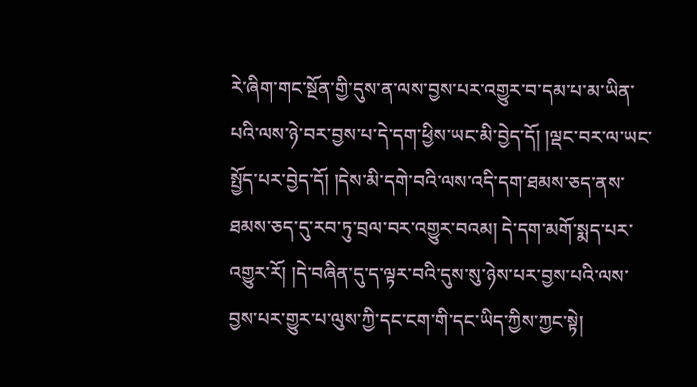རེ་ཞིག་གང་སྔོན་གྱི་དུས་ན་ལས་བྱས་པར་འགྱུར་བ་དམ་པ་མ་ཡིན་པའི་ལས་ཉེ་བར་བྱས་པ་དེ་དག་ཕྱིས་ཡང་མི་བྱེད་དོ། །ལྡང་བར་ལ་ཡང་སྤྱོད་པར་བྱེད་དོ། །དེས་མི་དགེ་བའི་ལས་འདི་དག་ཐམས་ཅད་ནས་ཐམས་ཅད་དུ་རབ་ཏུ་བྲལ་བར་འགྱུར་བའམ། དེ་དག་མགོ་སྨད་པར་འགྱུར་རོ། །དེ་བཞིན་དུ་ད་ལྟར་བའི་དུས་སུ་ཉེས་པར་བྱས་པའི་ལས་བྱས་པར་གྱུར་པ་ལུས་ཀྱི་དང་ངག་གི་དང་ཡིད་ཀྱིས་ཀྱང་སྟེ།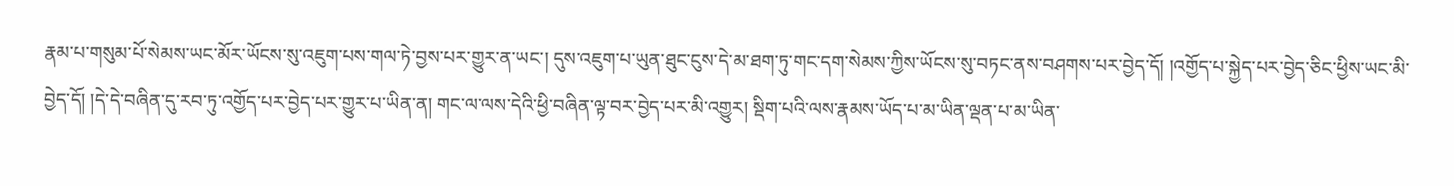རྣམ་པ་གསུམ་པོ་སེམས་ཡང་མོར་ཡོངས་སུ་འཇུག་པས་གལ་ཏེ་བྱས་པར་གྱུར་ན་ཡང་། དུས་འཇུག་པ་ཡུན་ཐུང་ངུས་དེ་མ་ཐག་ཏུ་གང་དག་སེམས་ཀྱིས་ཡོངས་སུ་བཏང་ནས་བཤགས་པར་བྱེད་དོ། །འགྱོད་པ་སྐྱེད་པར་བྱེད་ཅིང་ཕྱིས་ཡང་མི་བྱེད་དོ། །དེ་དེ་བཞིན་དུ་རབ་ཏུ་འགྱོད་པར་བྱེད་པར་གྱུར་པ་ཡིན་ན། གང་ལ་ལས་དེའི་ཕྱི་བཞིན་ལྟ་བར་བྱེད་པར་མི་འགྱུར། སྡིག་པའི་ལས་རྣམས་ཡོད་པ་མ་ཡིན་ལྡན་པ་མ་ཡིན་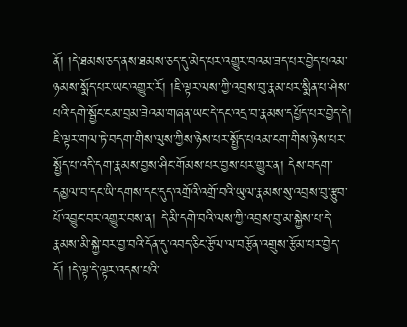ནོ། །དེ་ཐམས་ཅད་ནས་ཐམས་ཅད་དུ་མེད་པར་འགྱུར་བའམ་ཟད་པར་བྱེད་པའམ་ཉམས་སྨོད་པར་ཡང་འགྱུར་རོ། །ཇི་ལྟར་ལས་ཀྱི་འབྲས་བུ་རྣམ་པར་སྨིན་པ་ཤེས་པའི་དགེ་སྦྱོང་ངམ་བྲམ་ཟེའམ་གཞན་ཡང་དེ་དང་འདྲ་བ་རྣམས་དཔྱོད་པར་བྱེད་དེ། ཇི་ལྟར་གལ་ཏེ་བདག་གིས་ལུས་ཀྱིས་ཉེས་པར་སྤྱོད་པའམ་ངག་གིས་ཉེས་པར་སྤྱོད་པ་འདི་དག་རྣམས་བྱས་ཤིང་གོམས་པར་བྱས་པར་གྱུར་ན། དེས་བདག་དམྱལ་བ་དང་ཡི་དགས་དང་དུད་འགྲོའི་འགྲོ་བའི་ཡུལ་རྣམས་སུ་འབྲས་བུ་རྩུབ་པོ་འབྱུང་བར་འགྱུར་བས་ན། དེ་མི་དགེ་བའི་ལས་ཀྱི་འབྲས་བུ་མ་སྐྱེས་པ་དེ་རྣམས་མི་སྐྱེ་བར་བྱ་བའི་དོན་དུ་འབད་ཅིང་རྩོལ་ལ་བརྩོན་འགྲུས་རྩོམ་པར་བྱེད་དོ། །དེ་ལྟ་དེ་ལྟར་འདས་པའི་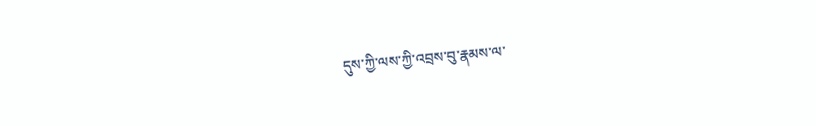དུས་ཀྱི་ལས་ཀྱི་འབྲས་བུ་རྣམས་ལ་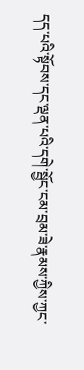དད་པའི་སྟོབས་དང་ལྡན་པའི་དགེ་སྦྱོང་ངམ་བྲམ་ཟེ་རྣམས་ཀྱིས་ཀྱང་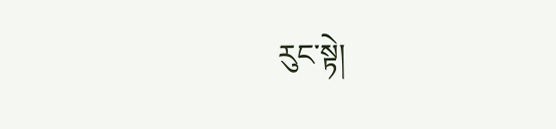རུང་སྟེ།